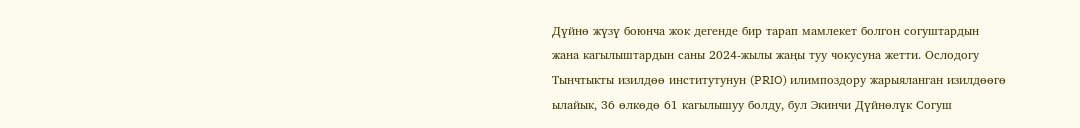Дүйнө жүзү боюнча жок дегенде бир тарап мамлекет болгон согуштардын жана кагылыштардын саны 2024-жылы жаңы туу чокусуна жетти. Ослодогу Тынчтыкты изилдөө институтунун (PRIO) илимпоздору жарыяланган изилдөөгө ылайык, 36 өлкөдө 61 кагылышуу болду, бул Экинчи Дүйнөлүк Согуш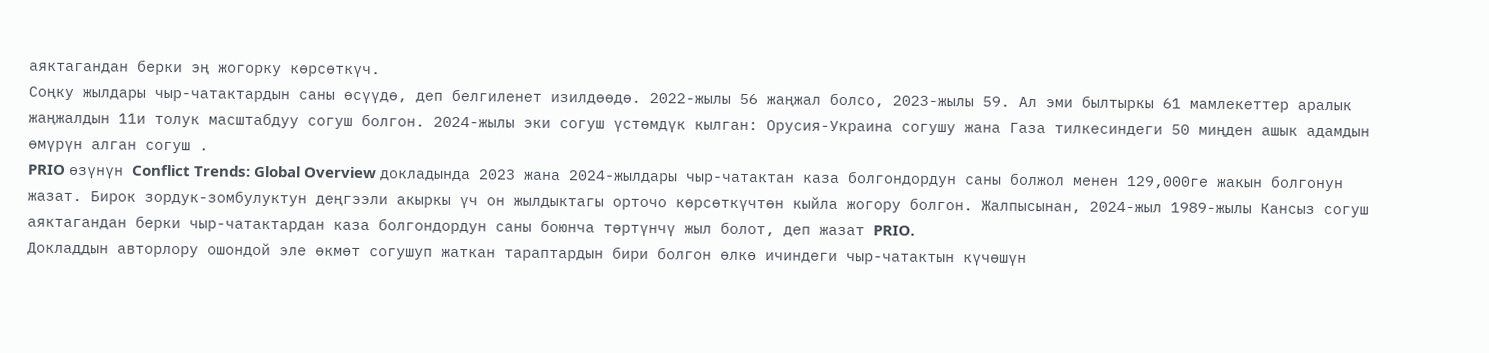аяктагандан берки эң жогорку көрсөткүч.
Соңку жылдары чыр-чатактардын саны өсүүдө, деп белгиленет изилдөөдө. 2022-жылы 56 жаңжал болсо, 2023-жылы 59. Ал эми былтыркы 61 мамлекеттер аралык жаңжалдын 11и толук масштабдуу согуш болгон. 2024-жылы эки согуш үстөмдүк кылган: Орусия-Украина согушу жана Газа тилкесиндеги 50 миңден ашык адамдын өмүрүн алган согуш .
PRIO өзүнүн Conflict Trends: Global Overview докладында 2023 жана 2024-жылдары чыр-чатактан каза болгондордун саны болжол менен 129,000ге жакын болгонун жазат. Бирок зордук-зомбулуктун деңгээли акыркы үч он жылдыктагы орточо көрсөткүчтөн кыйла жогору болгон. Жалпысынан, 2024-жыл 1989-жылы Кансыз согуш аяктагандан берки чыр-чатактардан каза болгондордун саны боюнча төртүнчү жыл болот, деп жазат PRIO.
Докладдын авторлору ошондой эле өкмөт согушуп жаткан тараптардын бири болгон өлкө ичиндеги чыр-чатактын күчөшүн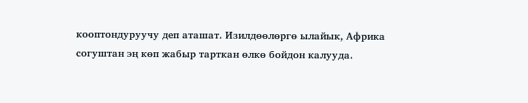кооптондуруучу деп аташат. Изилдөөлөргө ылайык, Африка согуштан эң көп жабыр тарткан өлкө бойдон калууда.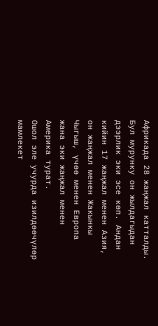Африкада 28 жаңжал катталды. Бул мурунку он жылдагыдан дээрлик эки эсе көп. Андан кийин 17 жаңжал менен Азия, он жаңжал менен Жакынкы Чыгыш, үчөө менен Европа жана эки жаңжал менен Америка турат.
Ошол эле учурда изилдөөчүлөр мамлекет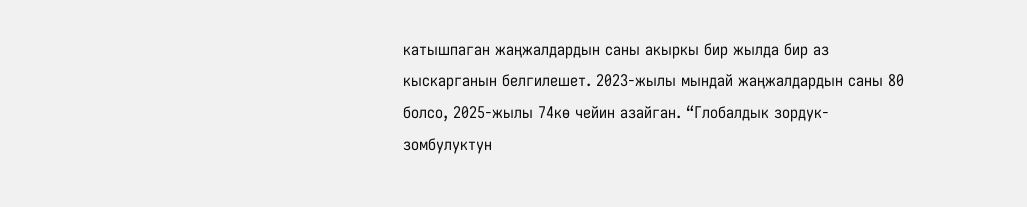катышпаган жаңжалдардын саны акыркы бир жылда бир аз кыскарганын белгилешет. 2023-жылы мындай жаңжалдардын саны 80 болсо, 2025-жылы 74кө чейин азайган. “Глобалдык зордук-зомбулуктун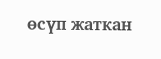өсүп жаткан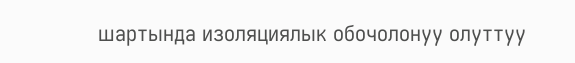шартында изоляциялык обочолонуу олуттуу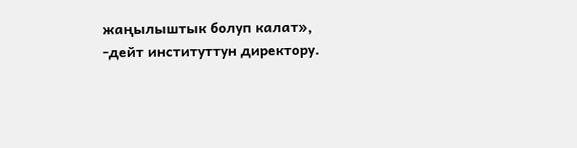жаңылыштык болуп калат», -дейт институттун директору.